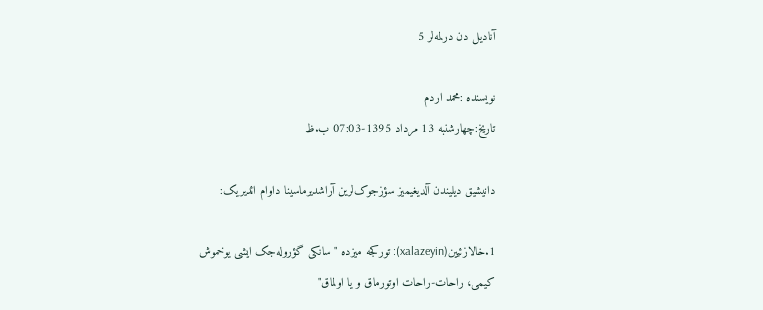آنادیل دن درلمه‌لر 5

نویسنده :محمد اردم
تاریخ:چهارشنبه 13 مرداد 1395-07:03 ب.ظ

دانیشیق دیلیندن آلدیغیمیز سؤزجوک‌لرین آراشدیرماسینا داوام ائدیریک:

1.خالازئیین(xalazeyin): تورکجه میزده "سانکی گؤروله‌جک ایشی یوخموش کیمی، راحات-راحات اوتورماق و یا اولماق"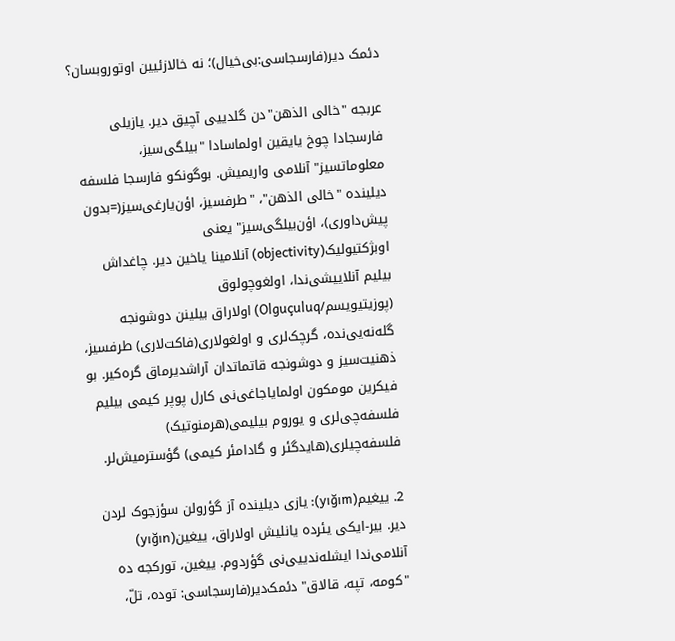دئمک دیر(فارسجاسی:بی‌خیال)؛ نه خالازئیین اوتوروبسان؟

عربجه "خالی الذهن"دن گلدییی آچیق دیر. یازیلی فارسجادا چوخ یایقین اولماسادا "بیلگی‌سیز، معلوماتسیز" آنلامی واریمیش. بوگونکو فارسجا فلسفه دیلینده "خالی الذهن"، "طرفسیز، اؤن‌یارغی‌سیز(=بدون پیش‌داوری)، اؤن‌بیلگی‌سیز" یعنی اوبژکتیولیک(objectivity) آنلامینا یاخین دیر. چاغداش بیلیم آنلاییشی‌ندا، اولغوچولوق (پوزیتیویسم/Olguçuluq) اولاراق بیلینن دوشونجه گله‌نه‌یی‌نده، گرچک‌لری و اولغولاری(فاکت‌لاری) طرفسیز، ذهنیت‌سیز و دوشونجه‌ قاتماتدان آراشدیرماق گره‌کیر. بو فیکرین مومکون اولمایاجاغی‌نی کارل پوپر کیمی بیلیم فلسفه‌چی‌لری و یوروم بیلیمی(هرمنوتیک) فلسفه‌چیلری(هایدگئر و گادامئر کیمی) گؤسترمیش‌لر.

2. ییغیم(yığım): یازی دیلینده آز گؤرولن سؤزجوک لردن دیر. بیر-ایکی یئرده یانلیش اولاراق، ییغین(yığın) آنلامی‌ندا ایشله‌ندییی‌نی گؤردوم. ییغین، تورکجه ده "کومه، تپه، قالاق" دئمک‌دیر(فارسجاسی: توده، تلّ،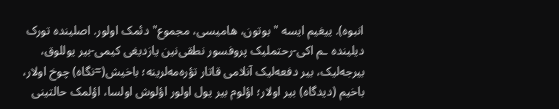انبوه). ییغیم ایسه "بوتون، هامیسی، مجموع" دئمک اولور. اصلینده تورک دیلینده ـم اکی-رحتملیک پروفسور نطقی‌نین یازدیغی کیمی-بیر یوللوق، بیرجه‌لیک، بیر دفعه‌لیک آنلامی قاتار تؤره‌مه‌لرینه؛ باخیش(=نگاه) چوخ اولار، باخیم (دیدگاه) بیر اولار؛ اؤلوم بیر یول اولور اؤلوش اولسا، اؤلمک حالتینی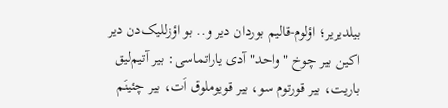بیلدیریر؛ اؤلوم-قالیم بوردان دیر و.. بو اؤزللیک‌دن دیر اکین بیر چوخ "واحد" آدی یاراتماسی: بیر آتیم‌لیق باریت، بیر قورتوم سو، بیر قویوملوق اَت، بیر چئینَم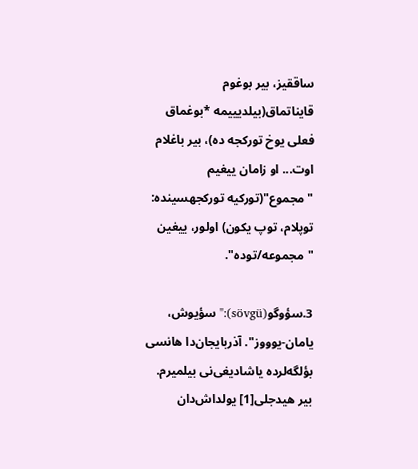ساققیز، بیر بوغوم قایناتماق(بیلدیییمه *بوغماق فعلی یوخ تورکجه ده)، بیر باغلام اوت... او زامان ییغیم "مجموع"(تورکیه تورکجهسینده: توپلام، توپ یکون) اولور، ییغین "مجموعه/توده".

3.سؤوگو(sövgü):"سؤیوش، یامان-یوووز". آذربایجان‌دا هانسی بؤلگه‌لرده یاشادیغی‌نی بیلمیرم. بیر هیدجلی[1] یولداش‌دان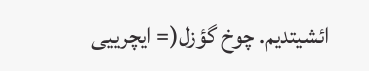ائشیتدیم. چوخ گؤزل(= ایچرییی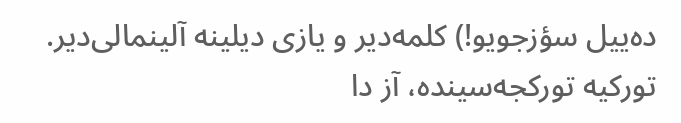ده‌ییل سؤزجویو!) کلمه‌دیر و یازی دیلینه آلینمالی‌دیر. تورکیه تورکجه‌سینده، آز دا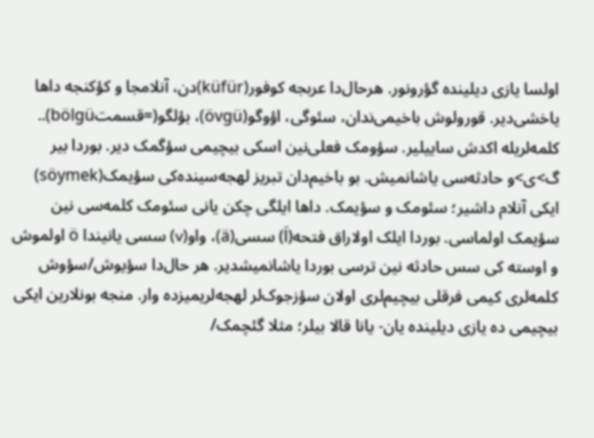اولسا یازی دیلینده گؤرونور. هرحال‌دا عربجه کوفور(küfür)دن، آنلامجا و کؤکنجه داها یاخشی‌دیر. قورولوش باخیمی‌ندان، سئوگی، اؤوگو(övgü)، بؤلگو(=قسمتbölgü).. کلمه‌لریله اکدش ساییلیر. سؤومک فعلی‌نین اسکی بیچیمی سؤگمک دیر. بوردا بیر گ>ی>و حادثه‌سی یاشانمیش. بو باخیم‌دان تبریز لهجه‌سینده‌کی سؤیمک(söymek) ایکی آنلام داشیر؛ سئومک و سؤیمک. داها ایلگی چکن یانی سئومک کلمه‌سی نین سؤیمک اولماسی. بوردا ایلک اولاراق فتحه(اَ) سسی(ä)، واو(v) سسی یانیندا ö اولموش و اوسته کی سس حادثه نین ترسی بوردا یاشانمیشدیر. هر حال‌دا سؤیوش/سؤوش کلمه‌لری کیمی فرقلی بیچیم‌لری اولان سؤزجوک‌لر لهجه‌لریمیزده وار. منجه بونلارین ایکی بیچیمی ده یازی دیلینده یان- یانا قالا بیلر؛ مثلا گئچمک/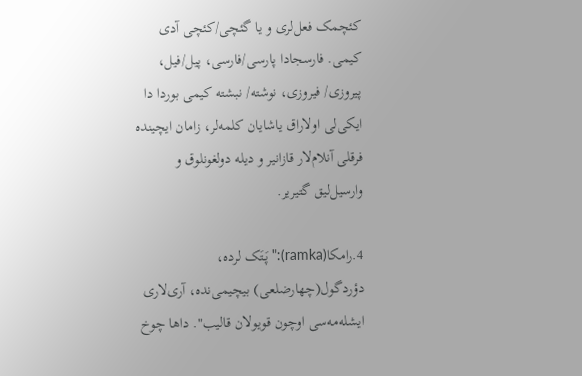کئچمک فعل‌لری و یا گئچی/کئچی آدی کیمی. فارسجادا پارسی/فارسی، پیل/فیل، پیروزی/ فیروزی، نوشته/ نبشته کیمی بوردا دا ایکی‌لی اولاراق یاشایان کلمه‌لر، زامان ایچینده فرقلی آنلام‌لار قازانیر و دیله دولغونلوق و وارسیل‌لیق گتیریر.

4.رامکا(ramka):"پَتَک لرده، دؤردگول(چهارضلعی) بیچیمی‌نده، آری‌لاری ایشله‌مه‌سی اوچون قویولان قالیب". داها چوخ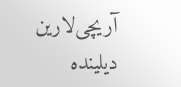آریچی‌لارین دیلینده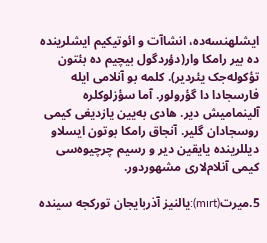ایشلهنسه‌ده، انشاآت و ائوتیکیم ایشلرینده ده بیر رامکا وار(دؤردگول بیچیم ده بئتون تؤکوله‌جک یئردیر). کلمه بو آنلامی ایله فارسجادا دا گؤرولور. آما سؤزلوکلره آلینمامیش دیر. هادی به‌یین یازدیغی کیمی روسجادان گلیر. آنجاق رامکا بوتون ایسلاو دیللرینده یایقین دیر و رسیم چرچیوه‌سی کیمی آنلام‌لاری مشهوردور.

5.میرت(mırt):یالنیز آذربایجان تورکجه سینده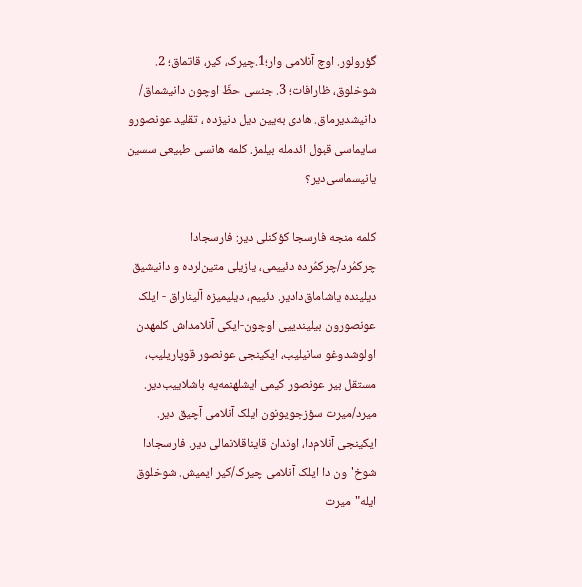گؤرولور. اوچ آنلامی وار؛1.چیرک، کیر، قاتماق؛ 2. شوخلوق، ظارافات؛ 3. جنسی حظّ اوچون دانیشماق/ دانیشدیرماق. هادی به‌یین دیل دنیزده ، تقلید عونصورو سایماسی قبول ائدمله بیلمز. کلمه هانسی طبیعی سسین یانیسماسی‌دیر؟

کلمه منجه فارسجا کؤکنلی دیر: فارسجادا چرکمُرد/چرکمُرده دئییمی، یازیلی متین‌لرده و دانیشیق دیلینده یاشاماق‌دادیر. دئییم، دیلیمیزه آلیناراق - ایلک عونصورون بیلیندییی اوچون-ایکی آنلامداش کلمهدن اولوشدوغو سانیلیب، ایکینجی عونصور قوپاریلیب، مستقل بیر عونصور کیمی ایشلهنمه‌یه باشلاییب‌دیر. میرد/میرت سؤزجویونون ایلک آنلامی آچیق دیر. ایکینجی آنلام‌دا، اوندان قایناقلانمالی دیر. فارسجادا شوخ'ون دا ایلک آنلامی چیرک/کیر ایمیش. شوخلوق ایله"میرت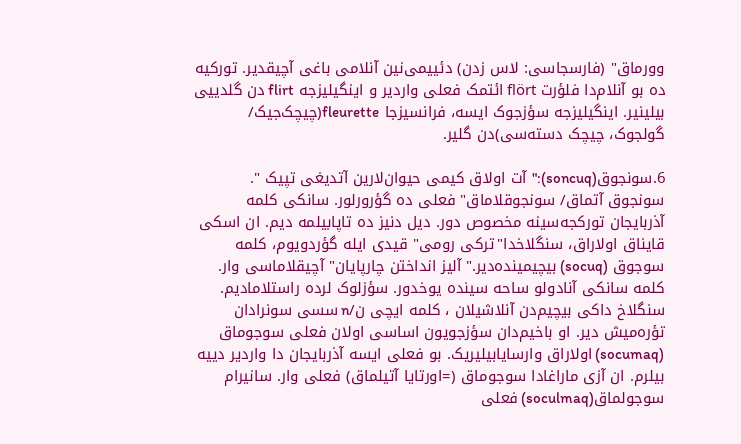وورماق" (فارسجاسی: لاس زدن) دئییمی‌نین آنلامی باغی آچیقدیر. تورکیه ده بو آنلام‌دا فلؤرت flört ائتمک فعلی واردیر و اینگیلیزجه flirt دن گلدییی بیلینیر. اینگیلیزجه سؤزجوک ایسه، فرانسیزجا fleurette(چیچک‌جیک/ گولجوک، چیچک دسته‌سی)دن گلیر.

6.سونجوق(soncuq):"آت اولاق کیمی حیوان‌لارین آتدیغی تپیک ". سونجوق آتماق/ سونجوقلاماق" فعلی ده گؤرورلور. سانکی کلمه آذربایجان تورکجه‌سینه مخصوص دور. دیل دنیز ده تاپابیلمه دیم. ان اسکی قایناق اولاراق، سنگلاخدا"ترکی رومی" قیدی ایله گؤردویوم، کلمه سوجوق (socuq) بیچیمینده‌دیر."آلیز انداختن چارپایان" آچیقلاماسی وار. کلمه سانکی آنادولو ساحه سینده یوخدور. سؤزلوک لرده راستلامادیم. سنگلاخ داکی بیچیم‌دن آنلاشیلان ، کلمه ایچی ن/n سسی سونرادان تؤره‌میش دیر. او باخیم‌دان سؤزجویون اساسی اولان فعلی سوجوماق (socumaq) اولاراق وارسایابیلیریک. بو فعلی ایسه آذربایجان دا واردیر دییه بیلرم. ان آزی ماراغادا سوجوماق (=اورتایا آتیلماق) فعلی وار. سانیرام سوجولماق(soculmaq) فعلی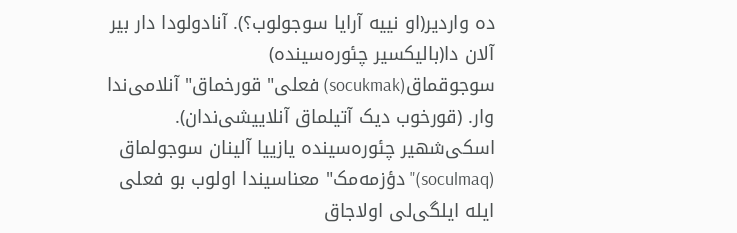ده واردیر(او نییه آرایا سوجولوب؟). آنادولودا دار بیر آلان دا(بالیکسیر چئوره‌سینده) سوجوقماق(socukmak) فعلی" قورخماق" آنلامی‌ندا وار. (قورخوب دیک آتیلماق آنلاییشی‌ندان). اسکی‌شهیر چئوره‌سینده یازییا آلینان سوجولماق (soculmaq)"دؤزمه‌مک" معناسیندا اولوب بو فعلی ایله ایلگی‌لی اولاجاق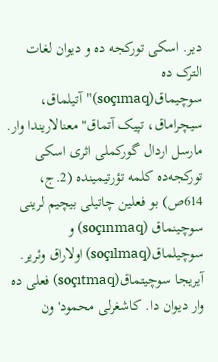دیر. اسکی تورکجه ده و دیوان لغات الترک ده سوچیماق(soҫımaq)"آتیلماق، سیچراماق، تپیک آتماق" معنالاریندا وار. مارسل اردال گورکملی اثری اسکی تورکجه‌ده کلمه تؤرتیمینده (2.ج، 614ص) بو فعلین چاتیلی بیچیم لرینی سوچینماق (soҫınmaq) و سوچیلماق(soҫılmaq) اولاراق وئریر. آیریجا سوچیتماق(soҫıtmaq) فعلی ده وار دیوان دا. کاشغرلی محمود'ون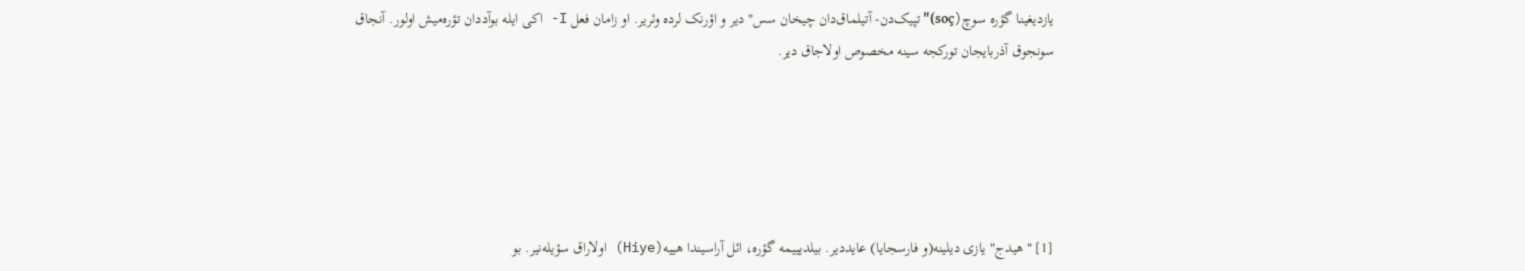یازدیغینا گؤره سوچ(soҫ)" تپیک‌دن- آتیلماق‌دان چیخان سس" دیر و اؤرنک لرده وئریر. او زامان فعل I- اکی ایله بوآددان تؤره‌میش اولور. آنجاق سونجوق آذربایجان تورکجه سینه مخصوص اولاجاق دیر.





[1] "هیدج" یازی دیلینه(و فارسجایا) عایددیر. بیلدیییمه گؤره، ائل آراسیندا هییه(Hiye) اولاراق سؤیله‌نیر. بو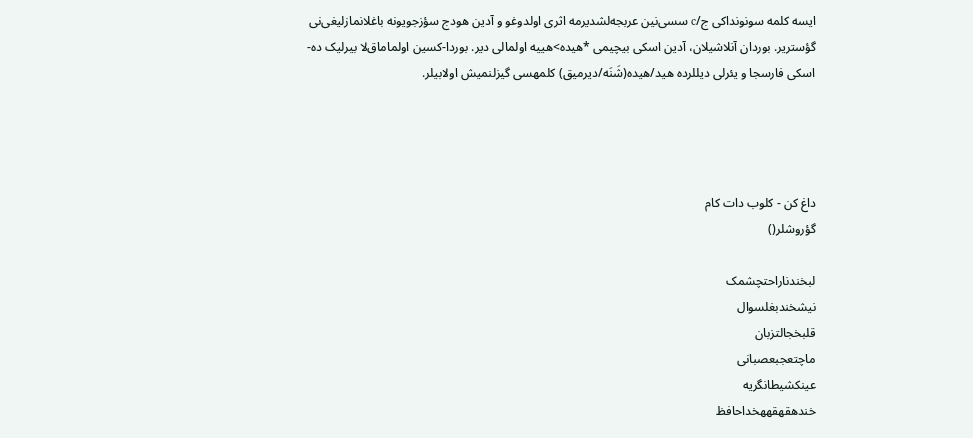ایسه کلمه سونونداکی ج/c سسی‌نین عربجه‌لشدیرمه اثری اولدوغو و آدین هودج سؤزجویونه باغلانمازلیغی‌نی گؤستریر. بوردان آنلاشیلان، آدین اسکی بیچیمی *هیده>هییه اولمالی دیر. بوردا-کسین اولماماق‌لا بیرلیک ده-اسکی فارسجا و یئرلی دیللرده هید/هیده(شَنَه/دیرمیق) کلمهسی گیزلنمیش اولابیلر.




داغ کن - کلوب دات کام
گؤروشلر()

لبخندناراحتچشمک
نیشخندبغلسوال
قلبخجالتزبان
ماچتعجبعصبانی
عینکشیطانگریه
خندهقهقههخداحافظ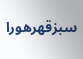سبزقهرهورا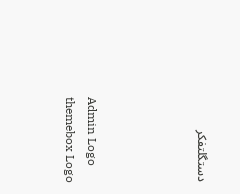دستگلتفکر




Admin Logo
themebox Logo